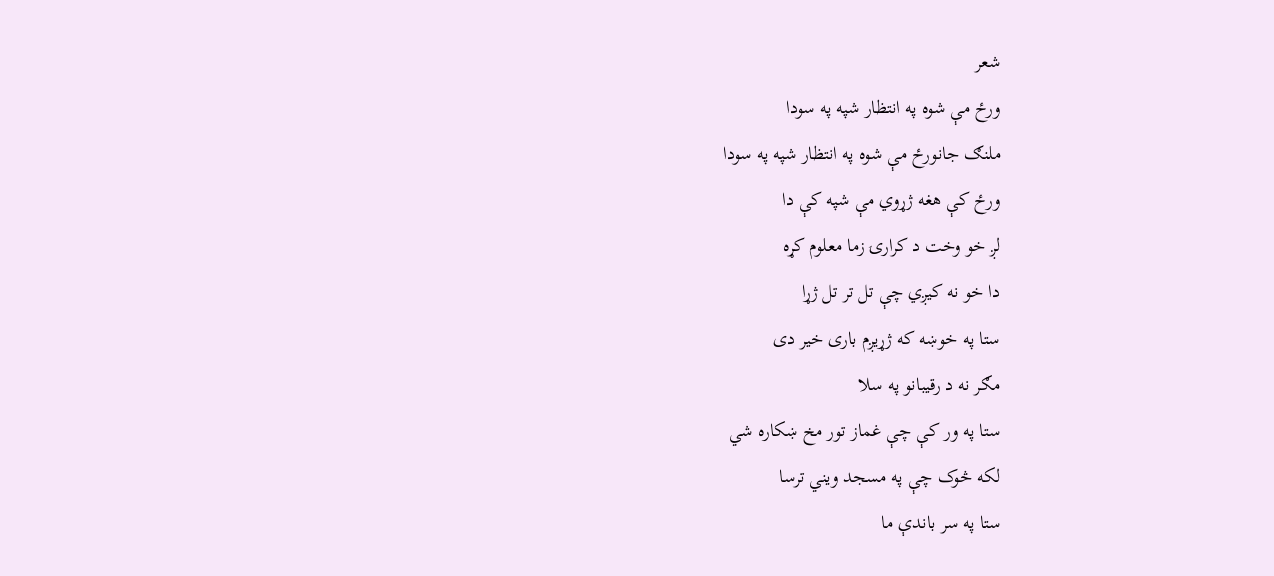شعر
ورځ مې شوه په انتظار شپه په سودا
ملنګ جانورځ مې شوه په انتظار شپه په سودا
ورځ کې هغه ژړوي مې شپه کې دا
لږ خو وخت د کرارۍ زما معلوم کړه
دا خو نه کيږي چې تل تر تل ژړا
ستا په خوښه که ژړيږم باری خير دی
مګر نه د رقيبانو په سلا
ستا په ور کې چې غماز تور مخ ښکاره شي
لکه څوک چې په مسجد ويني ترسا
ستا په سر باندې ما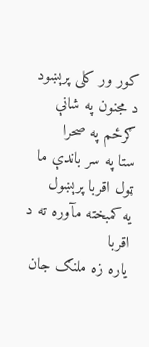کور ور کلی پرېښود
د مجنون په شانې ګرځم په صحرا
ستا په سر باندې ما ټول اقربا پرېښول
يه کمبخته مآوره ته د اقربا
ياره زه ملنګ جان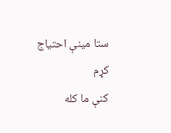ستا مينې احتياج کړم
کنې ما کله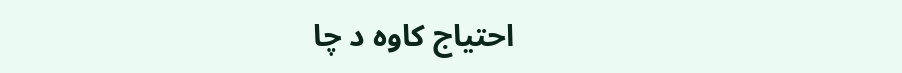احتياج کاوه د چا